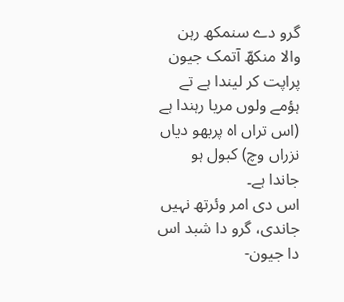گرو دے سنمکھ رہن والا منکھّ آتمک جیون پراپت کر لیندا ہے تے ہؤمے ولوں مریا رہندا ہے (اس تراں اہ پربھو دیاں نزراں وچ) کبول ہو جاندا ہے۔
اس دی امر وئرتھ نہیں جاندی، گرو دا شبد اس دا جیون-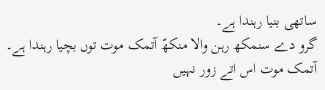ساتھی بنیا رہندا ہے۔
گرو دے سنمکھ رہن والا منکھّ آتمک موت توں بچیا رہندا ہے۔ آتمک موت اس اتے زور نہیں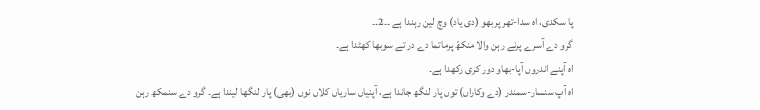پا سکدی، اہ سدا-تھر پربھو (دی یاد) وچ لین رہندا ہے ۔۔2۔۔
گرو دے آسرے پرنے رہن والا منکھّ پرماتما دے در تے سوبھا کھٹدا ہے۔
اہ آپنے اندروں آپا-بھاو دور کری رکھدا ہے۔
اہ آپ سنسار-سمندر (دے وکاراں) توں پار لنگھ جاندا ہے، آپنیاں ساریاں کلاں نوں (بھی) پار لنگھا لیندا ہے۔ گرو دے سنمکھ رہن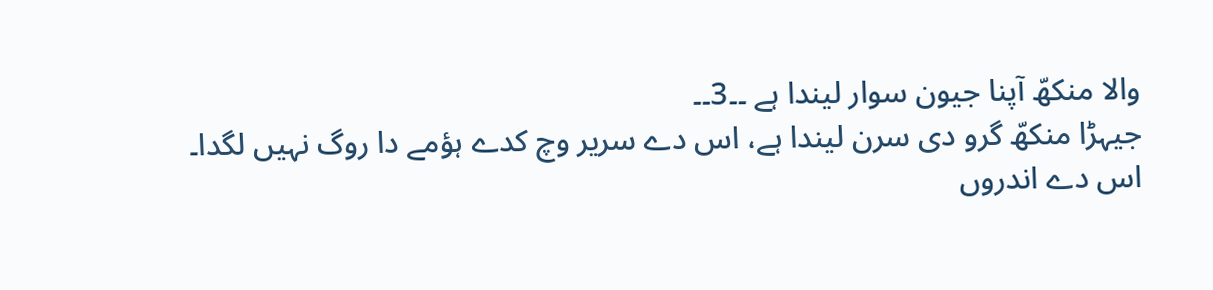والا منکھّ آپنا جیون سوار لیندا ہے ۔۔3۔۔
جیہڑا منکھّ گرو دی سرن لیندا ہے، اس دے سریر وچ کدے ہؤمے دا روگ نہیں لگدا۔
اس دے اندروں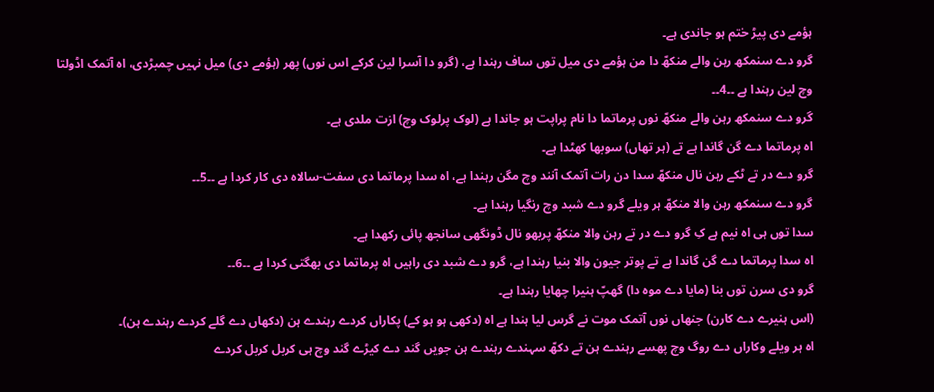ہؤمے دی پیڑ ختم ہو جاندی ہے۔
گرو دے سنمکھ رہن والے منکھّ دا من ہؤمے دی میل توں ساف رہندا ہے، (گرو دا آسرا لین کرکے اس نوں) پھر (ہؤمے دی) میل نہیں چمبڑدی، اہ آتمک اڈولتا وچ لین رہندا ہے ۔۔4۔۔
گرو دے سنمکھ رہن والے منکھّ نوں پرماتما دا نام پراپت ہو جاندا ہے (لوک پرلوک وچ) ازت ملدی ہے۔
اہ پرماتما دے گن گاندا ہے تے (ہر تھاں) سوبھا کھٹدا ہے۔
گرو دے در تے ٹکے رہن نال منکھّ سدا دن رات آتمک آنند وچ مگن رہندا ہے، اہ سدا پرماتما دی سفت-سالاہ دی کار کردا ہے ۔۔5۔۔
گرو دے سنمکھ رہن والا منکھّ ہر ویلے گرو دے شبد وچ رنگیا رہندا ہے۔
سدا توں ہی اہ نیم ہے کِ گرو دے در تے رہن والا منکھّ پربھو نال ڈونگھی سانجھ پائی رکھدا ہے۔
اہ سدا پرماتما دے گن گاندا ہے تے پوتر جیون والا بنیا رہندا ہے، گرو دے شبد دی راہیں اہ پرماتما دی بھگتی کردا ہے ۔۔6۔۔
گرو دی سرن توں بنا (مایا دے موہ دا) گھپّ ہنیرا چھایا رہندا ہے۔
(اس ہنیرے دے کارن) جنھاں نوں آتمک موت نے گرس لیا ہندا ہے اہ (دکھی ہو ہو کے) پکاراں کردے رہندے ہن (دکھاں دے گلے کردے رہندے ہن)۔
اہ ہر ویلے وکاراں دے روگ وچ پھسے رہندے ہن تے دکھّ سہندے رہندے ہن جویں گند دے کیڑے گند وچ ہی کربل کربل کردے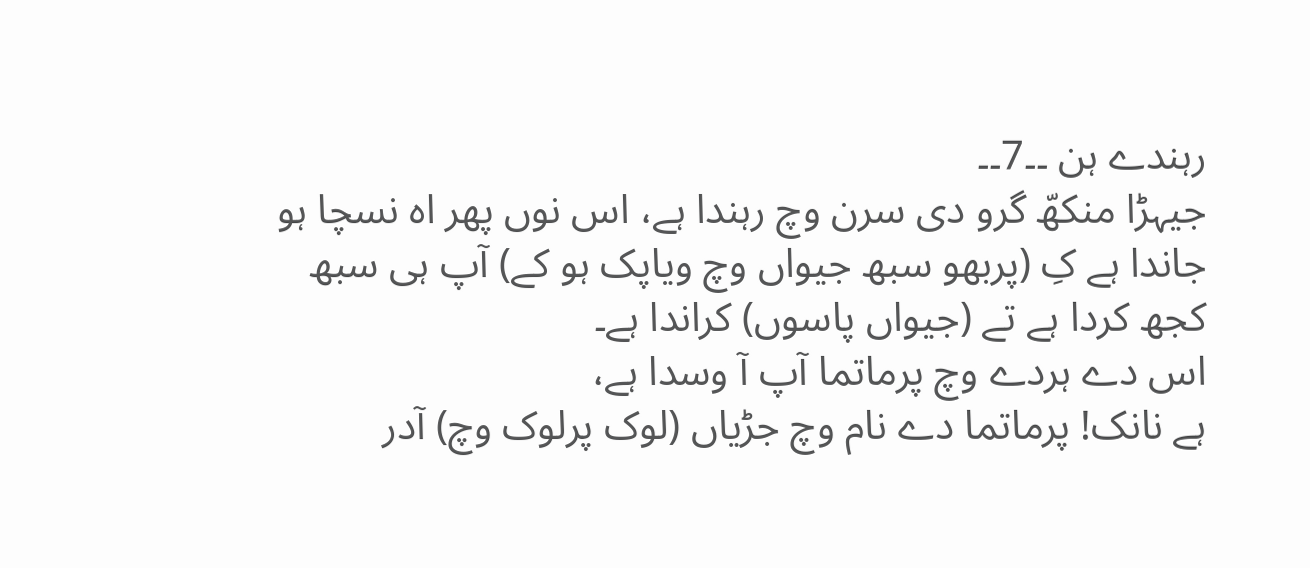رہندے ہن ۔۔7۔۔
جیہڑا منکھّ گرو دی سرن وچ رہندا ہے، اس نوں پھر اہ نسچا ہو جاندا ہے کِ (پربھو سبھ جیواں وچ ویاپک ہو کے) آپ ہی سبھ کجھ کردا ہے تے (جیواں پاسوں) کراندا ہے۔
اس دے ہردے وچ پرماتما آپ آ وسدا ہے،
ہے نانک! پرماتما دے نام وچ جڑیاں (لوک پرلوک وچ) آدر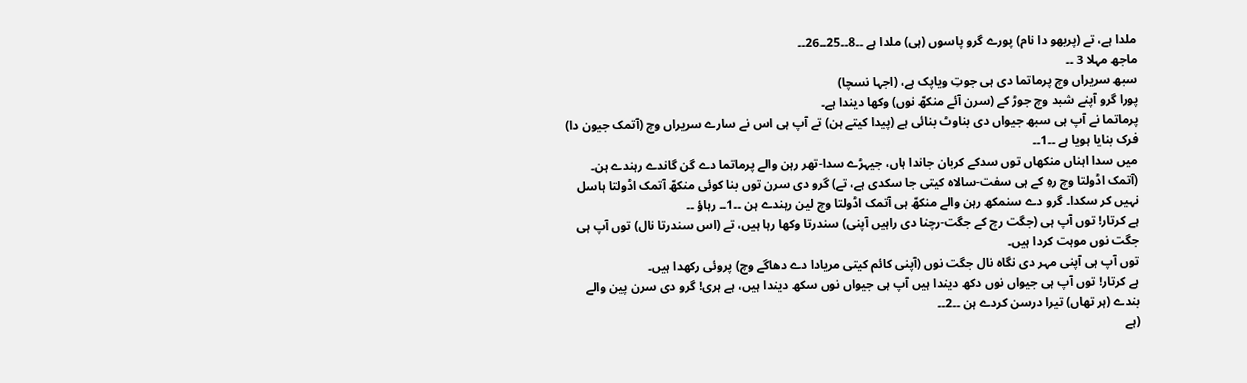ملدا ہے، تے (پربھو دا نام) پورے گرو پاسوں (ہی) ملدا ہے ۔۔8۔۔25۔۔26۔۔
ماجھ مہلا 3 ۔۔
سبھ سریراں وچ پرماتما دی ہی جوتِ ویاپک ہے، (اجہا نسچا)
پورا گرو آپنے شبد وچ جوڑ کے (سرن آئے منکھّ نوں) وکھا دیندا ہے۔
پرماتما نے آپ ہی سبھ جیواں دی بناوٹ بنائی ہے (پیدا کیتے ہن) تے آپ ہی اس نے سارے سریراں وچ (آتمک جیون دا) فرک بنایا ہویا ہے ۔۔1۔۔
میں سدا اہناں منکھاں توں سدکے کربان جاندا ہاں، جیہڑے سدا-تھر رہن والے پرماتما دے گن گاندے رہندے ہن۔
(آتمک اڈولتا وچ رہِ کے ہی سفت-سالاہ کیتی جا سکدی ہے، تے) گرو دی سرن توں بنا کوئی منکھّ آتمک اڈولتا ہاسل نہیں کر سکدا۔ گرو دے سنمکھ رہن والے منکھّ ہی آتمک اڈولتا وچ لین رہندے ہن ۔۔1۔۔ رہاؤ ۔۔
ہے کرتار! توں آپ ہی (جگت رچ کے جگت-رچنا دی راہیں آپنی) سندرتا وکھا رہا ہیں، تے (اس سندرتا نال) توں آپ ہی جگت نوں موہت کردا ہیں۔
توں آپ ہی آپنی مہر دی نگاہ نال جگت نوں (آپنی کائم کیتی مریادا دے دھاگے وچ) پروئی رکھدا ہیں۔
ہے کرتار! توں آپ ہی جیواں نوں دکھ دیندا ہیں آپ ہی جیواں نوں سکھ دیندا ہیں، ہے ہری! گرو دی سرن پین والے بندے (ہر تھاں) تیرا درسن کردے ہن ۔۔2۔۔
(ہے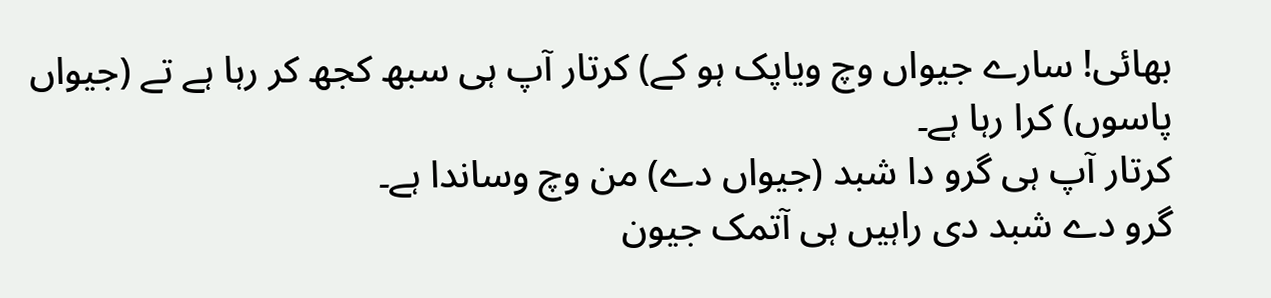بھائی! سارے جیواں وچ ویاپک ہو کے) کرتار آپ ہی سبھ کجھ کر رہا ہے تے (جیواں پاسوں) کرا رہا ہے۔
کرتار آپ ہی گرو دا شبد (جیواں دے) من وچ وساندا ہے۔
گرو دے شبد دی راہیں ہی آتمک جیون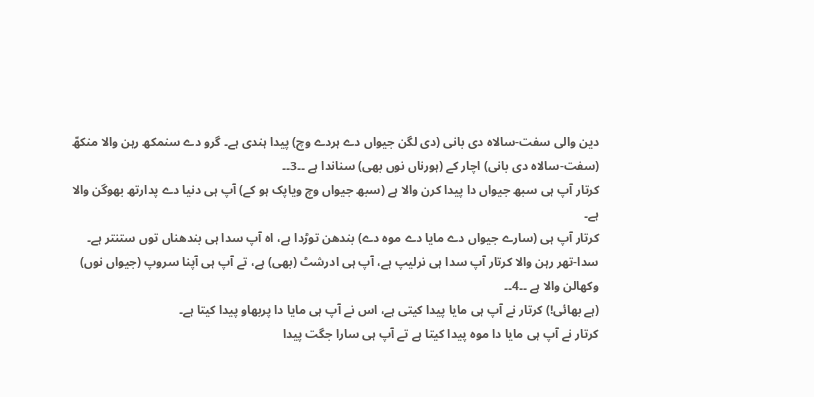دین والی سفت-سالاہ دی بانی (دی لگن جیواں دے ہردے وچ) پیدا ہندی ہے۔ گرو دے سنمکھ رہن والا منکھّ (سفت-سالاہ دی بانی) اچار کے (ہورناں نوں بھی) سناندا ہے ۔۔3۔۔
کرتار آپ ہی سبھ جیواں دا پیدا کرن والا ہے (سبھ جیواں وچ ویاپک ہو کے) آپ ہی دنیا دے پدارتھ بھوگن والا ہے۔
کرتار آپ ہی (سارے جیواں دے مایا دے موہ دے) بندھن توڑدا ہے، اہ آپ سدا ہی بندھناں توں ستنتر ہے۔
سدا-تھر رہن والا کرتار آپ سدا ہی نرلیپ ہے، آپ ہی ادرشٹ (بھی) ہے، تے آپ ہی آپنا سروپ (جیواں نوں) وکھالن والا ہے ۔۔4۔۔
(ہے بھائی!) کرتار نے آپ ہی مایا پیدا کیتی ہے، اس نے آپ ہی مایا دا پربھاو پیدا کیتا ہے۔
کرتار نے آپ ہی مایا دا موہ پیدا کیتا ہے تے آپ ہی سارا جگت پیدا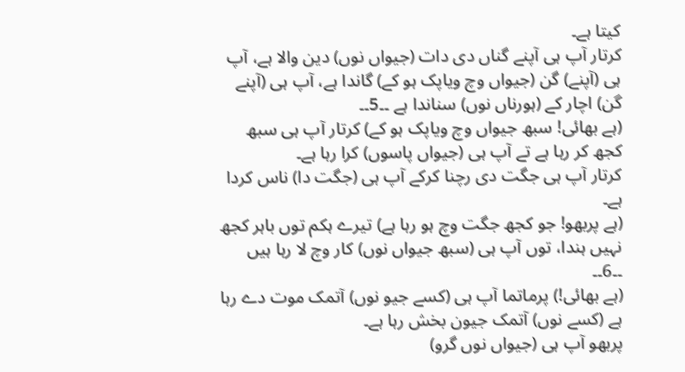کیتا ہے۔
کرتار آپ ہی آپنے گناں دی دات (جیواں نوں) دین والا ہے، آپ ہی (آپنے) گن (جیواں وچ ویاپک ہو کے) گاندا ہے، آپ ہی (آپنے گن) اچار کے (ہورناں نوں) سناندا ہے ۔۔5۔۔
(ہے بھائی! سبھ جیواں وچ ویاپک ہو کے) کرتار آپ ہی سبھ کجھ کر رہا ہے تے آپ ہی (جیواں پاسوں) کرا رہا ہے۔
کرتار آپ ہی جگت دی رچنا کرکے آپ ہی (جگت دا) ناس کردا ہے۔
(ہے پربھو! جو کجھ جگت وچ ہو رہا ہے) تیرے ہکم توں باہر کجھ نہیں ہندا، توں آپ ہی (سبھ جیواں نوں) کار وچ لا رہا ہیں ۔۔6۔۔
(ہے بھائی!) پرماتما آپ ہی (کسے جیو نوں) آتمک موت دے رہا ہے (کسے نوں) آتمک جیون بخش رہا ہے۔
پربھو آپ ہی (جیواں نوں گرو)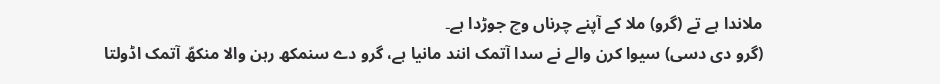ملاندا ہے تے (گرو) ملا کے آپنے چرناں وچ جوڑدا ہے۔
(گرو دی دسی) سیوا کرن والے نے سدا آتمک انند مانیا ہے، گرو دے سنمکھ رہن والا منکھّ آتمک اڈولتا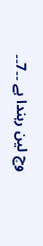وچ لین رہندا ہے ۔۔7۔۔